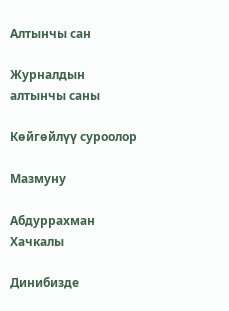Алтынчы сан

Журналдын алтынчы саны

Көйгөйлүү суроолор

Мазмуну

Абдуррахман Хачкалы

Динибизде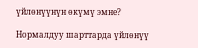үйлөнүүнүн өкүмү эмне?

Нормалдуу шарттарда үйлөнүү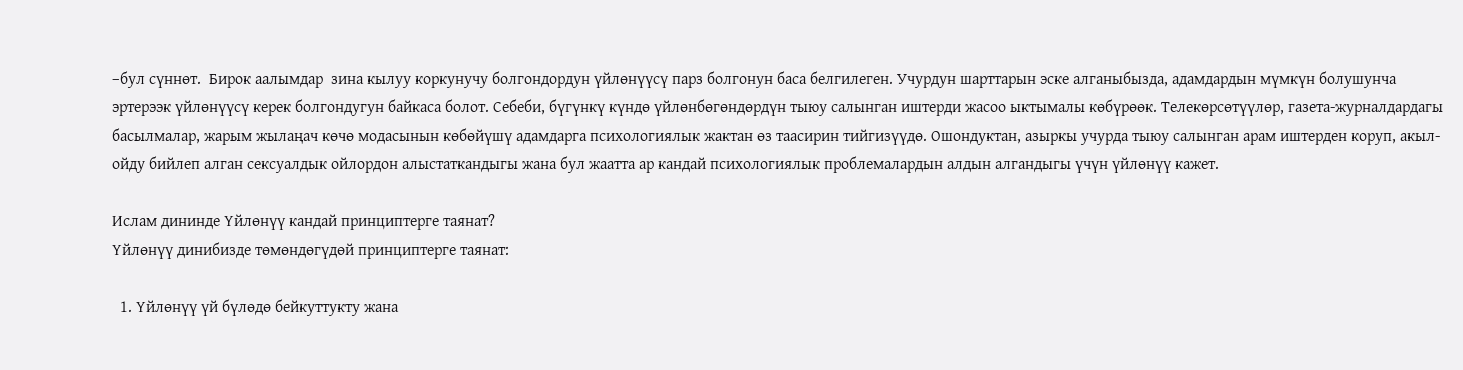–бул сүннөт.  Бирок аалымдар  зина кылуу коркунучу болгондордун үйлөнүүсү парз болгонун баса белгилеген. Учурдун шарттарын эске алганыбызда, адамдардын мүмкүн болушунча эртерээк үйлөнүүсү керек болгондугун байкаса болот. Себеби, бүгүнкү күндө үйлөнбөгөндөрдүн тыюу салынган иштерди жасоо ыктымалы көбүрөөк. Телекөрсөтүүлөр, газета-журналдардагы басылмалар, жарым жылаңач көчө модасынын көбөйүшү адамдарга психологиялык жактан өз таасирин тийгизүүдө. Ошондуктан, азыркы учурда тыюу салынган арам иштерден коруп, акыл-ойду бийлеп алган сексуалдык ойлордон алыстаткандыгы жана бул жаатта ар кандай психологиялык проблемалардын алдын алгандыгы үчүн үйлөнүү кажет.

Ислам дининде Үйлөнүү кандай принциптерге таянат?
Үйлөнүү динибизде төмөндөгүдөй принциптерге таянат:

  1. Үйлөнүү үй бүлөдө бейкуттукту жана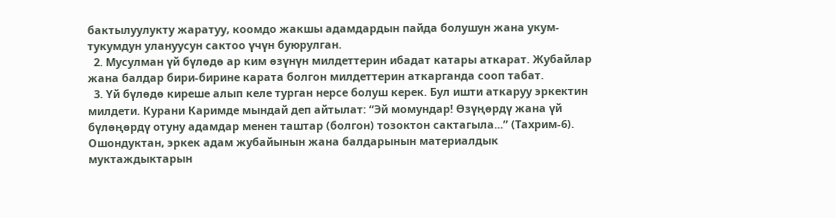бактылуулукту жаратуу, коомдо жакшы адамдардын пайда болушун жана укум-тукумдун улануусун сактоо үчүн буюрулган.
  2. Мусулман үй бүлөдө ар ким өзүнүн милдеттерин ибадат катары аткарат. Жубайлар жана балдар бири-бирине карата болгон милдеттерин аткарганда сооп табат.
  3. Үй бүлөдө киреше алып келе турган нерсе болуш керек. Бул ишти аткаруу эркектин милдети. Курани Каримде мындай деп айтылат: “Эй момундар! Өзүңөрдү жана үй бүлөңөрдү отуну адамдар менен таштар (болгон) тозоктон сактагыла...” (Тахрим-6). Ошондуктан, эркек адам жубайынын жана балдарынын материалдык муктаждыктарын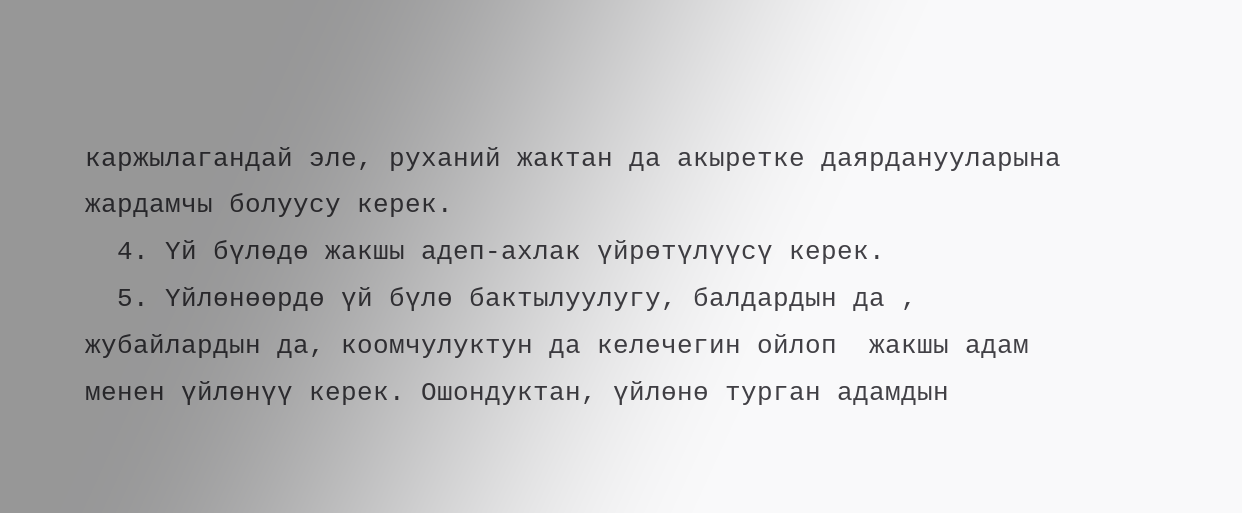каржылагандай эле, руханий жактан да акыретке даярданууларына  жардамчы болуусу керек.
  4. Үй бүлөдө жакшы адеп-ахлак үйрөтүлүүсү керек.
  5. Үйлөнөөрдө үй бүлө бактылуулугу, балдардын да , жубайлардын да, коомчулуктун да келечегин ойлоп  жакшы адам менен үйлөнүү керек. Ошондуктан, үйлөнө турган адамдын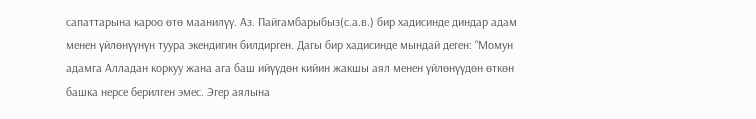сапаттарына кароо өтө маанилүү. Аз. Пайгамбарыбыз(с.а.в.) бир хадисинде диндар адам менен үйлөнүүнүн туура экендигин билдирген. Дагы бир хадисинде мындай деген: “Момун адамга Алладан коркуу жана ага баш ийүүдөн кийин жакшы аял менен үйлөнүүдөн өткөн башка нерсе берилген эмес. Эгер аялына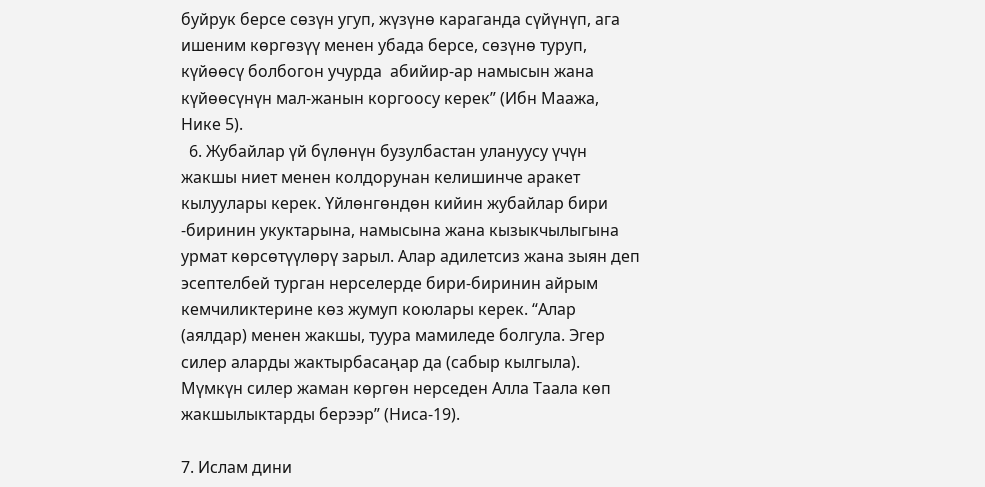буйрук берсе сөзүн угуп, жүзүнө караганда сүйүнүп, ага ишеним көргөзүү менен убада берсе, сөзүнө туруп, күйөөсү болбогон учурда  абийир-ар намысын жана күйөөсүнүн мал-жанын коргоосу керек” (Ибн Маажа, Нике 5).
  6. Жубайлар үй бүлөнүн бузулбастан улануусу үчүн жакшы ниет менен колдорунан келишинче аракет кылуулары керек. Үйлөнгөндөн кийин жубайлар бири -биринин укуктарына, намысына жана кызыкчылыгына урмат көрсөтүүлөрү зарыл. Алар адилетсиз жана зыян деп эсептелбей турган нерселерде бири-биринин айрым кемчиликтерине көз жумуп коюлары керек. “Алар (аялдар) менен жакшы, туура мамиледе болгула. Эгер силер аларды жактырбасаңар да (сабыр кылгыла). Мүмкүн силер жаман көргөн нерседен Алла Таала көп жакшылыктарды берээр” (Ниса-19).

7. Ислам дини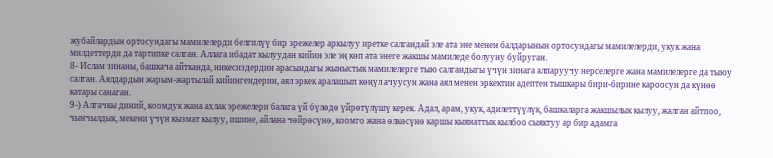жубайлардын ортосундагы мамилелерди белгилүү бир эрежелер аркылуу иретке салгандай эле ата эне менен балдарынын ортосундагы мамилелерди, укук жана милдеттерди да тартипке салган. Аллага ибадат кылуудан кийин эле эң көп ата энеге жакшы мамиледе болууну буйруган.
8- Ислам зинаны, башкача айтканда, никесиздердин арасындагы жыныстык мамилелерге тыю салгандыгы үчүн зинага алпаруучу нерселерге жана мамилелерге да тыюу салган. Аялдардын жарым-жартылай кийингендерин, аял эркек аралашып көңүл ачуусун жана аял менен эркектин адептен тышкары бири-бирине кароосун да күнөө катары санаган.
9-) Алгачкы диний, коомдук жана ахлак эрежелери балага үй бүлөдө үйрөтүлүшү керек. Адал, арам, укук, адилеттүүлүк, башкаларга жакшылык кылуу, жалган айтпоо, чынчылдык, мекени үчүн кызмат кылуу, ишине, айлана чөйрөсүнө, коомго жана өлкөсүнө каршы кыянаттык кылбоо сыяктуу ар бир адамга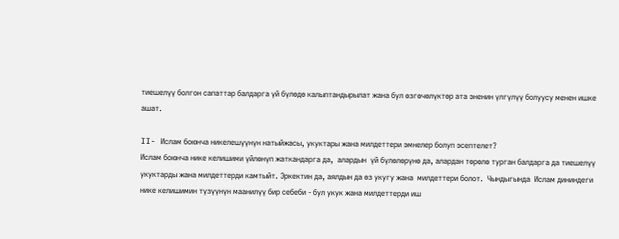тиешелүү болгон сапаттар балдарга үй бүлөдө калыптандырылат жана бул өзгөчөлүктөр ата эненин үлгүлүү болуусу менен ишке ашат.

II- Ислам боюнча никелешүүнүн натыйжасы, укуктары жана милдеттери эмнелер болуп эсептелет?
Ислам боюнча нике келишими үйлөнүп жаткандарга да,  алардын  үй бүлөлөрүнө да, алардан төрөлө турган балдарга да тиешелүү укуктарды жана милдеттерди камтыйт. Эркектин да, аялдын да өз укугу жана  милдеттери болот.  Чындыгында  Ислам дининдеги нике келишимин түзүүнүн маанилүү бир себеби - бул укук жана милдеттерди иш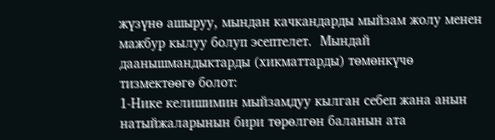жүзүнө ашыруу, мындан качкандарды мыйзам жолу менен мажбур кылуу болуп эсептелет.  Мындай  даанышмандыктарды (хикматтарды) төмөнкүчө тизмектөөгө болот:
1-Нике келишимин мыйзамдуу кылган себеп жана анын натыйжаларынын бири төрөлгөн баланын ата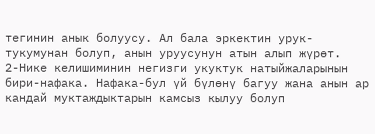тегинин анык болуусу. Ал бала эркектин урук-тукумунан болуп, анын уруусунун атын алып жүрөт.
2-Нике келишиминин негизги укуктук натыйжаларынын бири-нафака. Нафака-бул үй бүлөнү багуу жана анын ар кандай муктаждыктарын камсыз кылуу болуп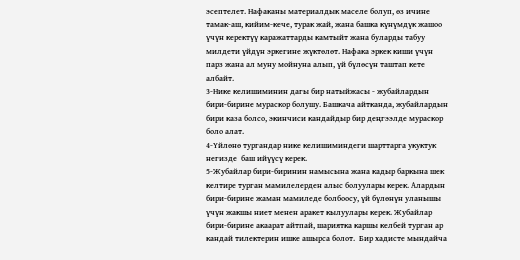эсептелет. Нафаканы материалдык маселе болуп, өз ичине тамак-аш, кийим-кече, турак жай, жана башка күнүмдүк жашоо үчүн керектүү каражаттарды камтыйт жана буларды табуу милдети үйдүн эркегине жүктөлөт. Нафака эркек киши үчүн парз жана ал муну мойнуна алып, үй бүлөсүн таштап кете албайт.
3-Нике келишиминин дагы бир натыйжасы - жубайлардын бири-бирине мураскор болушу. Башкача айтканда, жубайлардын бири каза болсо, экинчиси кандайдыр бир деңгээлде мураскор боло алат.
4-Үйлөнө тургандар нике келишиминдеги шарттарга укуктук негизде  баш ийүүсү керек.
5-Жубайлар бири-биринин намысына жана кадыр баркына шек келтире турган мамилелерден алыс болуулары керек. Алардын бири-бирине жаман мамиледе болбоосу, үй бүлөнүн уланышы үчүн жакшы ниет менен аракет кылуулары керек. Жубайлар бири-бирине акаарат айтпай, шариятка каршы келбей турган ар кандай тилектерин ишке ашырса болот.  Бир хадисте мындайча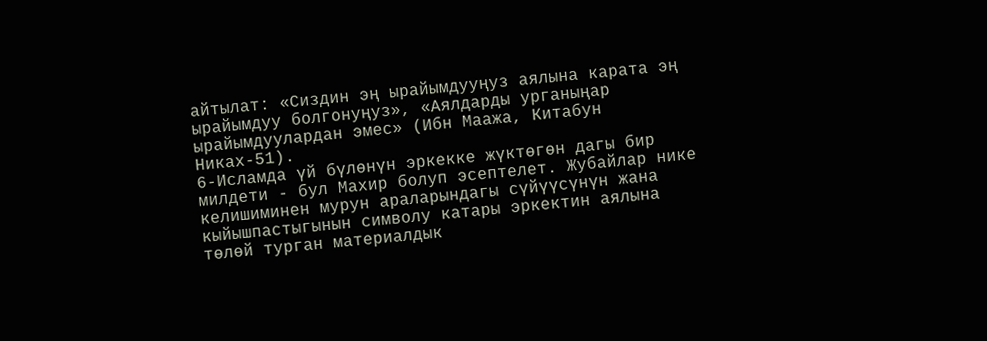айтылат: «Сиздин эң ырайымдууңуз аялына карата эң ырайымдуу болгонуңуз», «Аялдарды урганыңар ырайымдуулардан эмес» (Ибн Маажа, Китабун Никах-51).
6-Исламда үй бүлөнүн эркекке жүктөгөн дагы бир милдети - бул Махир болуп эсептелет. Жубайлар нике келишиминен мурун араларындагы сүйүүсүнүн жана кыйышпастыгынын символу катары эркектин аялына төлөй турган материалдык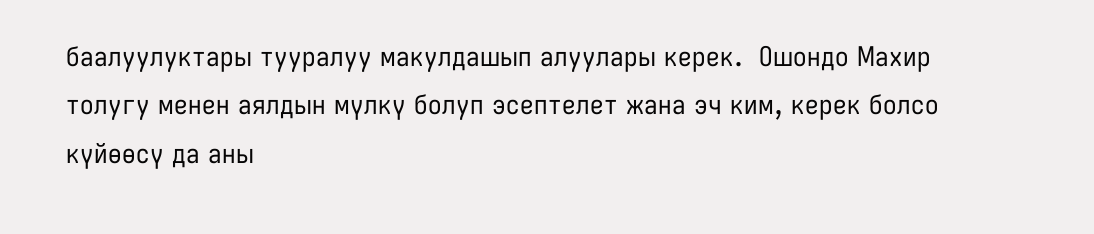баалуулуктары тууралуу макулдашып алуулары керек.  Ошондо Махир толугу менен аялдын мүлкү болуп эсептелет жана эч ким, керек болсо күйөөсү да аны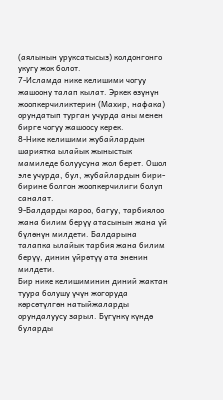(аялынын уруксатысыз) колдонгонго укугу жок болот.
7-Исламда нике келишими чогуу жашоону талап кылат. Эркек өзүнүн жоопкерчиликтерин (Махир, нафака) орундатып турган учурда аны менен бирге чогуу жашоосу керек.
8-Нике келишими жубайлардын шариятка ылайык жыныстык мамиледе болуусуна жол берет. Ошол эле учурда, бул, жубайлардын бири-бирине болгон жоопкерчилиги болуп саналат.
9-Балдарды кароо, багуу, тарбиялоо жана билим берүү атасынын жана үй бүлөнүн милдети. Балдарына талапка ылайык тарбия жана билим берүү, динин үйрөтүү ата эненин милдети.
Бир нике келишиминин диний жактан туура болушу үчүн жогоруда көрсөтүлгөн натыйжаларды орундалуусу зарыл. Бүгүнкү күндө буларды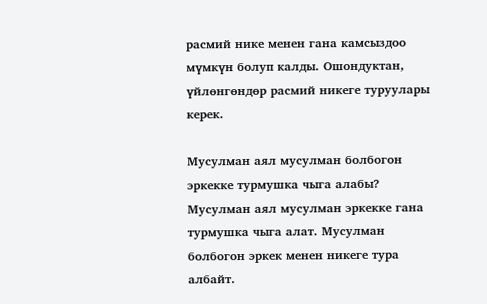расмий нике менен гана камсыздоо мүмкүн болуп калды. Ошондуктан, үйлөнгөндөр расмий никеге туруулары керек.

Мусулман аял мусулман болбогон эркекке турмушка чыга алабы?
Мусулман аял мусулман эркекке гана турмушка чыга алат. Мусулман болбогон эркек менен никеге тура албайт.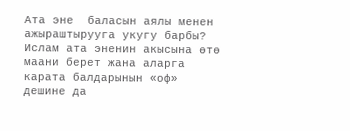Ата эне  баласын аялы менен ажыраштырууга укугу барбы?
Ислам ата эненин акысына өтө маани берет жана аларга карата балдарынын «оф» дешине да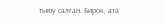тыюу салган. Бирок, ата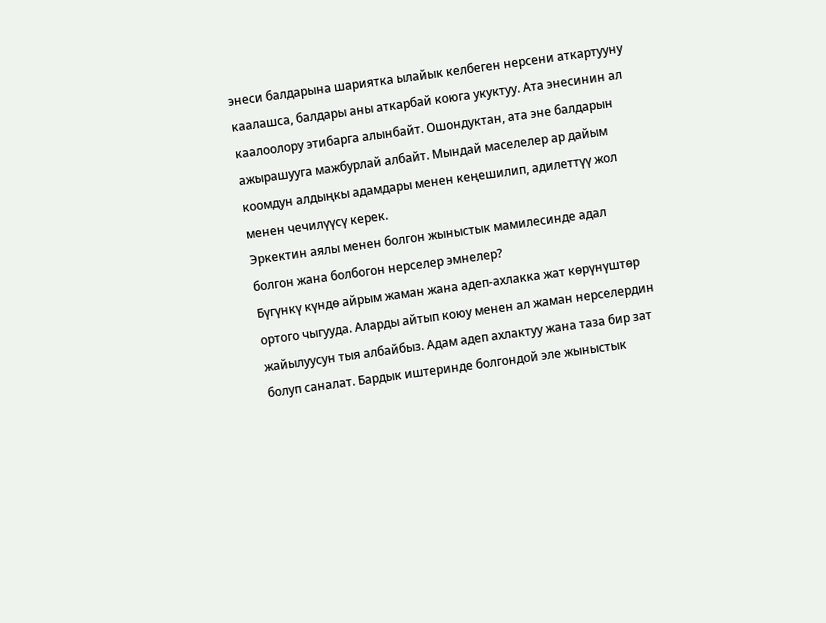энеси балдарына шариятка ылайык келбеген нерсени аткартууну каалашса, балдары аны аткарбай коюга укуктуу. Ата энесинин ал каалоолору этибарга алынбайт. Ошондуктан, ата эне балдарын ажырашууга мажбурлай албайт. Мындай маселелер ар дайым коомдун алдыңкы адамдары менен кеңешилип, адилеттүү жол менен чечилүүсү керек.
Эркектин аялы менен болгон жыныстык мамилесинде адал болгон жана болбогон нерселер эмнелер?
Бүгүнкү күндө айрым жаман жана адеп-ахлакка жат көрүнүштөр ортого чыгууда. Аларды айтып коюу менен ал жаман нерселердин жайылуусун тыя албайбыз. Адам адеп ахлактуу жана таза бир зат болуп саналат. Бардык иштеринде болгондой эле жыныстык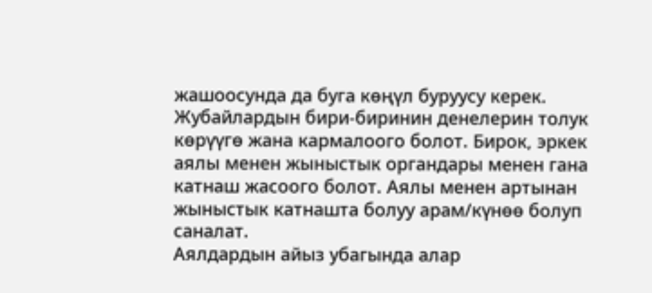жашоосунда да буга көңүл буруусу керек.
Жубайлардын бири-биринин денелерин толук көрүүгө жана кармалоого болот. Бирок, эркек аялы менен жыныстык органдары менен гана катнаш жасоого болот. Аялы менен артынан жыныстык катнашта болуу арам/күнөө болуп саналат.
Аялдардын айыз убагында алар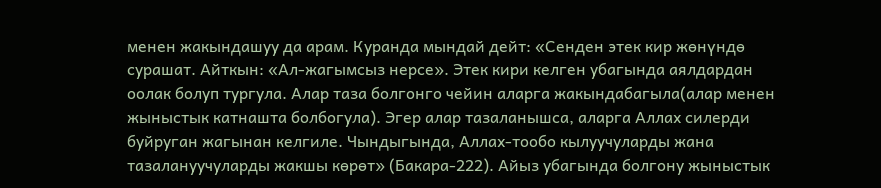менен жакындашуу да арам. Куранда мындай дейт: «Сенден этек кир жөнүндө сурашат. Айткын: «Ал-жагымсыз нерсе». Этек кири келген убагында аялдардан оолак болуп тургула. Алар таза болгонго чейин аларга жакындабагыла(алар менен жыныстык катнашта болбогула). Эгер алар тазаланышса, аларга Аллах силерди буйруган жагынан келгиле. Чындыгында, Аллах-тообо кылуучуларды жана тазалануучуларды жакшы көрөт» (Бакара-222). Айыз убагында болгону жыныстык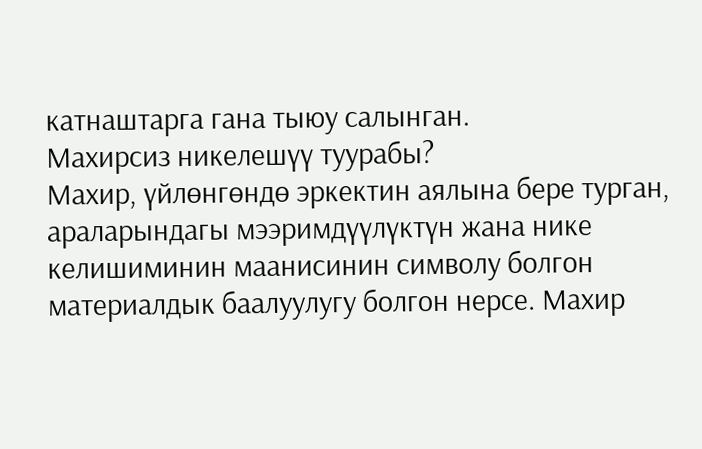катнаштарга гана тыюу салынган.
Махирсиз никелешүү туурабы?
Махир, үйлөнгөндө эркектин аялына бере турган, араларындагы мээримдүүлүктүн жана нике келишиминин маанисинин символу болгон материалдык баалуулугу болгон нерсе. Махир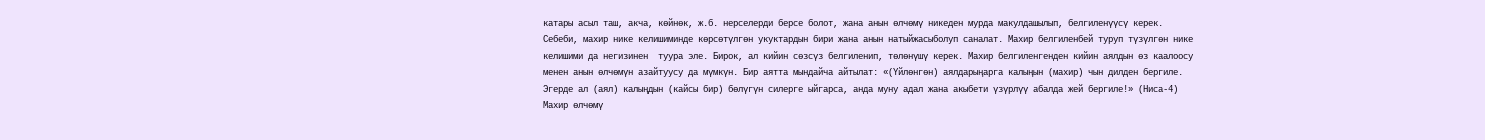катары асыл таш, акча, көйнөк, ж.б. нерселерди берсе болот, жана анын өлчөмү никеден мурда макулдашылып, белгиленүүсү керек. Себеби, махир нике келишиминде көрсөтүлгөн укуктардын бири жана анын натыйжасыболуп саналат. Махир белгиленбей туруп түзүлгөн нике келишими да негизинен  туура эле. Бирок, ал кийин сөзсүз белгиленип, төлөнүшү керек. Махир белгиленгенден кийин аялдын өз каалоосу менен анын өлчөмүн азайтуусу да мүмкүн. Бир аятта мындайча айтылат: «(Үйлөнгөн) аялдарыңарга калыңын (махир) чын дилден бергиле. Эгерде ал (аял) калыңдын (кайсы бир) бөлүгүн силерге ыйгарса, анда муну адал жана акыбети үзүрлүү абалда жей бергиле!» (Ниса-4)
Махир өлчөмү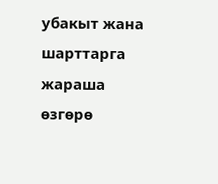убакыт жана шарттарга жараша өзгөрө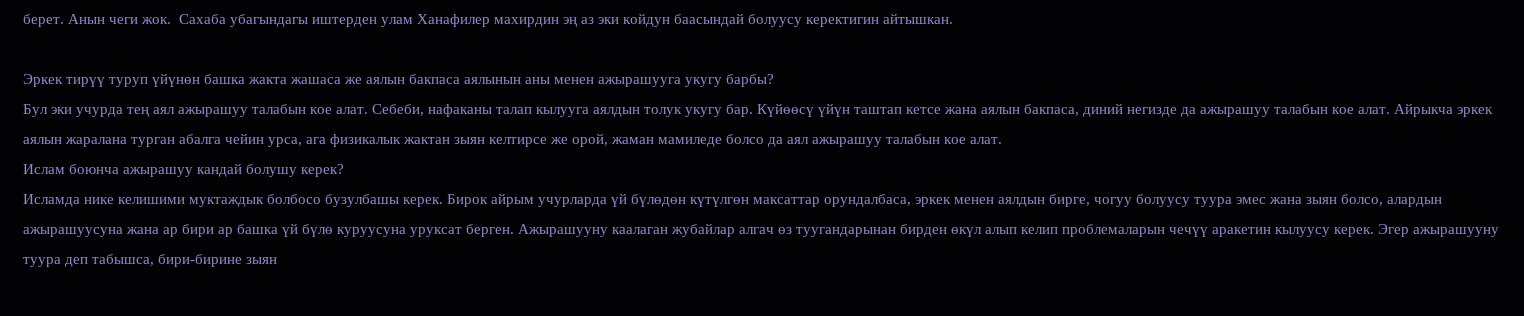берет. Анын чеги жок.  Сахаба убагындагы иштерден улам Ханафилер махирдин эң аз эки койдун баасындай болуусу керектигин айтышкан.

Эркек тирүү туруп үйүнөн башка жакта жашаса же аялын бакпаса аялынын аны менен ажырашууга укугу барбы?
Бул эки учурда тең аял ажырашуу талабын кое алат. Себеби, нафаканы талап кылууга аялдын толук укугу бар. Күйөөсү үйүн таштап кетсе жана аялын бакпаса, диний негизде да ажырашуу талабын кое алат. Айрыкча эркек аялын жаралана турган абалга чейин урса, ага физикалык жактан зыян келтирсе же орой, жаман мамиледе болсо да аял ажырашуу талабын кое алат.
Ислам боюнча ажырашуу кандай болушу керек?
Исламда нике келишими муктаждык болбосо бузулбашы керек. Бирок айрым учурларда үй бүлөдөн күтүлгөн максаттар орундалбаса, эркек менен аялдын бирге, чогуу болуусу туура эмес жана зыян болсо, алардын ажырашуусуна жана ар бири ар башка үй бүлө куруусуна уруксат берген. Ажырашууну каалаган жубайлар алгач өз туугандарынан бирден өкүл алып келип проблемаларын чечүү аракетин кылуусу керек. Эгер ажырашууну туура деп табышса, бири-бирине зыян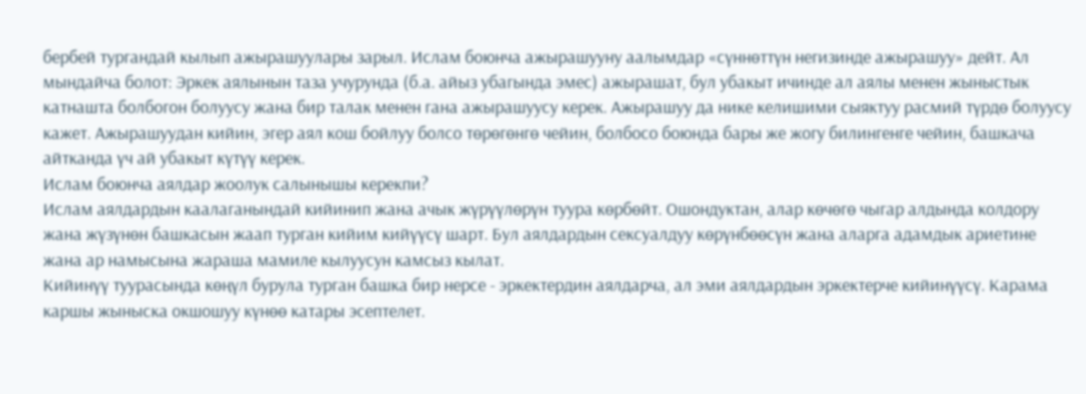бербей тургандай кылып ажырашуулары зарыл. Ислам боюнча ажырашууну аалымдар «сүннөттүн негизинде ажырашуу» дейт. Ал мындайча болот: Эркек аялынын таза учурунда (б.а. айыз убагында эмес) ажырашат, бул убакыт ичинде ал аялы менен жыныстык катнашта болбогон болуусу жана бир талак менен гана ажырашуусу керек. Ажырашуу да нике келишими сыяктуу расмий түрдө болуусу кажет. Ажырашуудан кийин, эгер аял кош бойлуу болсо төрөгөнгө чейин, болбосо боюнда бары же жогу билингенге чейин, башкача айтканда үч ай убакыт күтүү керек.
Ислам боюнча аялдар жоолук салынышы керекпи?
Ислам аялдардын каалаганындай кийинип жана ачык жүрүүлөрүн туура көрбөйт. Ошондуктан, алар көчөгө чыгар алдында колдору жана жүзүнөн башкасын жаап турган кийим кийүүсү шарт. Бул аялдардын сексуалдуу көрүнбөөсүн жана аларга адамдык ариетине жана ар намысына жараша мамиле кылуусун камсыз кылат.
Кийинүү туурасында көңүл бурула турган башка бир нерсе - эркектердин аялдарча, ал эми аялдардын эркектерче кийинүүсү. Карама каршы жыныска окшошуу күнөө катары эсептелет.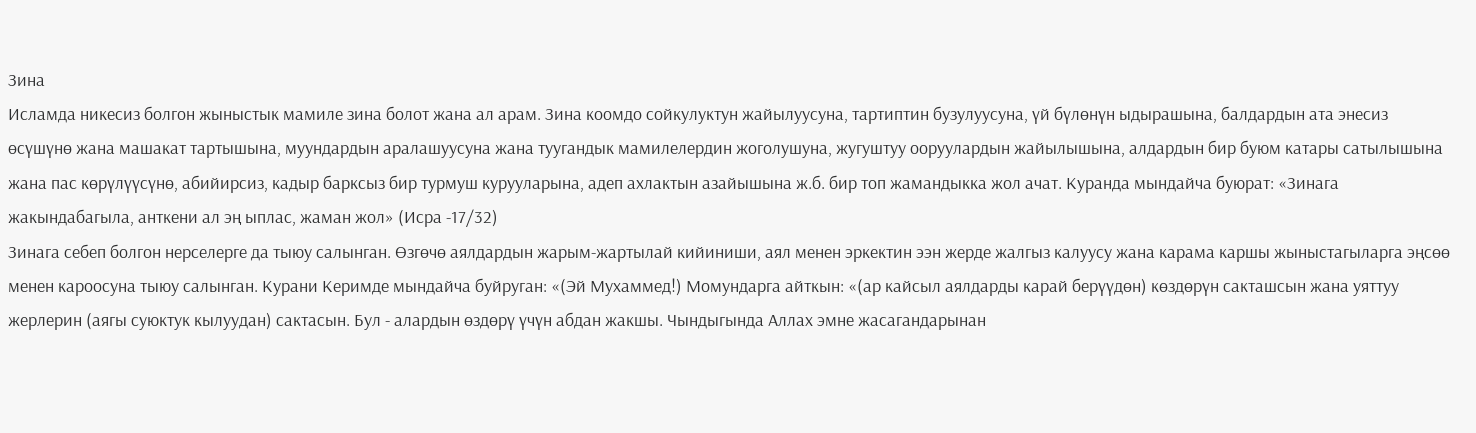Зина
Исламда никесиз болгон жыныстык мамиле зина болот жана ал арам. Зина коомдо сойкулуктун жайылуусуна, тартиптин бузулуусуна, үй бүлөнүн ыдырашына, балдардын ата энесиз өсүшүнө жана машакат тартышына, муундардын аралашуусуна жана туугандык мамилелердин жоголушуна, жугуштуу ооруулардын жайылышына, алдардын бир буюм катары сатылышына жана пас көрүлүүсүнө, абийирсиз, кадыр барксыз бир турмуш курууларына, адеп ахлактын азайышына ж.б. бир топ жамандыкка жол ачат. Куранда мындайча буюрат: «Зинага жакындабагыла, анткени ал эң ыплас, жаман жол» (Исра -17/32)
Зинага себеп болгон нерселерге да тыюу салынган. Өзгөчө аялдардын жарым-жартылай кийиниши, аял менен эркектин ээн жерде жалгыз калуусу жана карама каршы жыныстагыларга эңсөө менен кароосуна тыюу салынган. Курани Керимде мындайча буйруган: «(Эй Мухаммед!) Момундарга айткын: «(ар кайсыл аялдарды карай берүүдөн) көздөрүн сакташсын жана уяттуу жерлерин (аягы суюктук кылуудан) сактасын. Бул - алардын өздөрү үчүн абдан жакшы. Чындыгында Аллах эмне жасагандарынан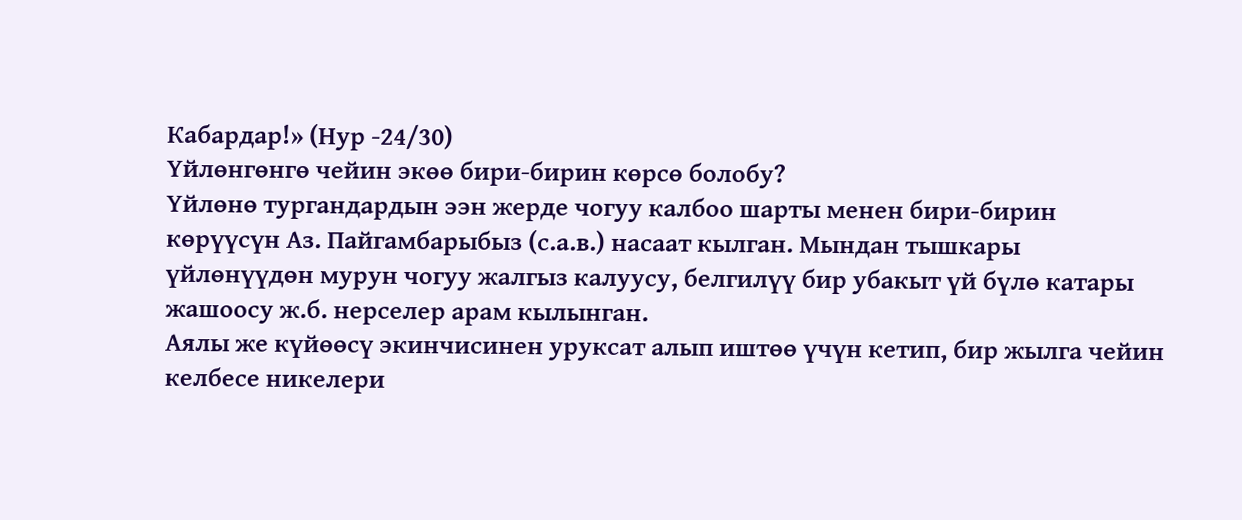Кабардар!» (Нур -24/30)
Үйлөнгөнгө чейин экөө бири-бирин көрсө болобу?
Үйлөнө тургандардын ээн жерде чогуу калбоо шарты менен бири-бирин көрүүсүн Аз. Пайгамбарыбыз (с.а.в.) насаат кылган. Мындан тышкары үйлөнүүдөн мурун чогуу жалгыз калуусу, белгилүү бир убакыт үй бүлө катары жашоосу ж.б. нерселер арам кылынган.
Аялы же күйөөсү экинчисинен уруксат алып иштөө үчүн кетип, бир жылга чейин келбесе никелери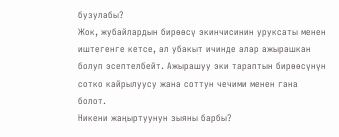бузулабы?
Жок, жубайлардын бирөөсү экинчисинин уруксаты менен иштегенге кетсе, ал убакыт ичинде алар ажырашкан болуп эсептелбейт. Ажырашуу эки тараптын бирөөсүнүн сотко кайрылуусу жана соттун чечими менен гана болот.
Никени жаңыртуунун зыяны барбы?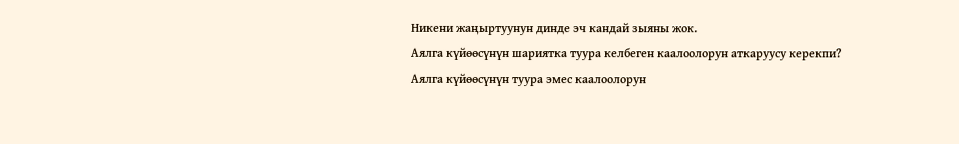Никени жаңыртуунун динде эч кандай зыяны жок.
Аялга күйөөсүнүн шариятка туура келбеген каалоолорун аткаруусу керекпи?
Аялга күйөөсүнүн туура эмес каалоолорун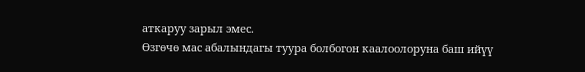аткаруу зарыл эмес.
Өзгөчө мас абалындагы туура болбогон каалоолоруна баш ийүү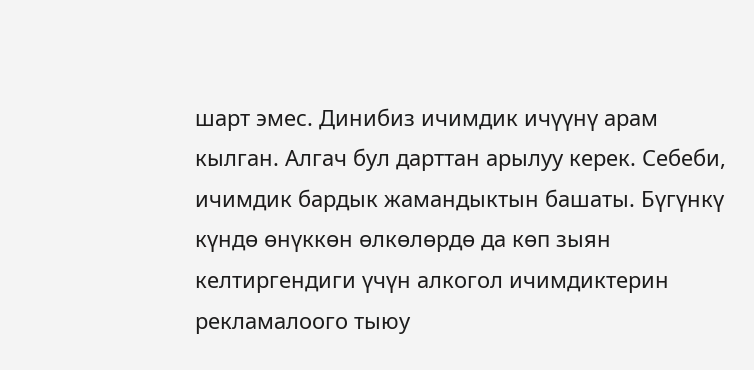шарт эмес. Динибиз ичимдик ичүүнү арам кылган. Алгач бул дарттан арылуу керек. Себеби, ичимдик бардык жамандыктын башаты. Бүгүнкү күндө өнүккөн өлкөлөрдө да көп зыян келтиргендиги үчүн алкогол ичимдиктерин рекламалоого тыюу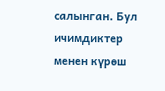салынган. Бул ичимдиктер менен күрөш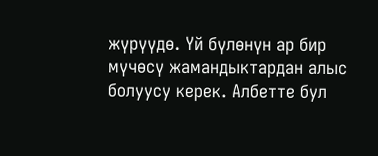жүрүүдө. Үй бүлөнүн ар бир мүчөсү жамандыктардан алыс болуусу керек. Албетте бул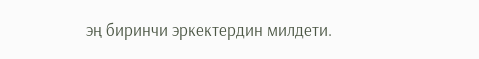эң биринчи эркектердин милдети.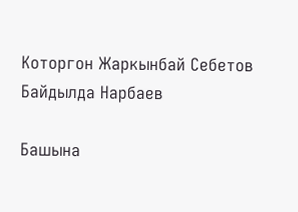Которгон Жаркынбай Себетов
Байдылда Нарбаев

Башына